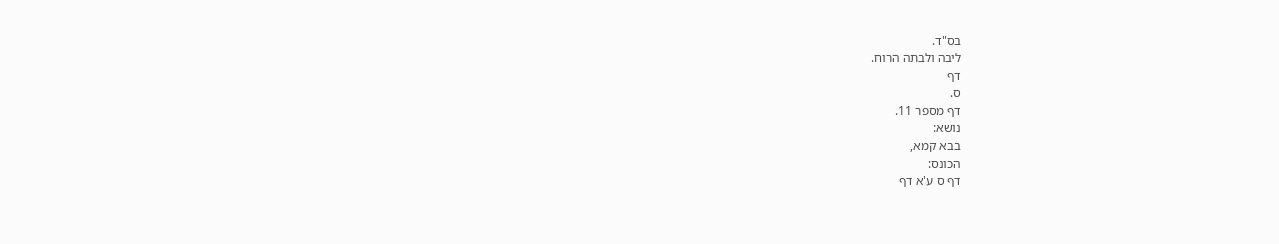בס"ד.
ליבה ולבתה הרוח.
דף
ס.
דף מספר 11.
נושא:
בבא קמא,
הכונס:
דף ס ע'א דף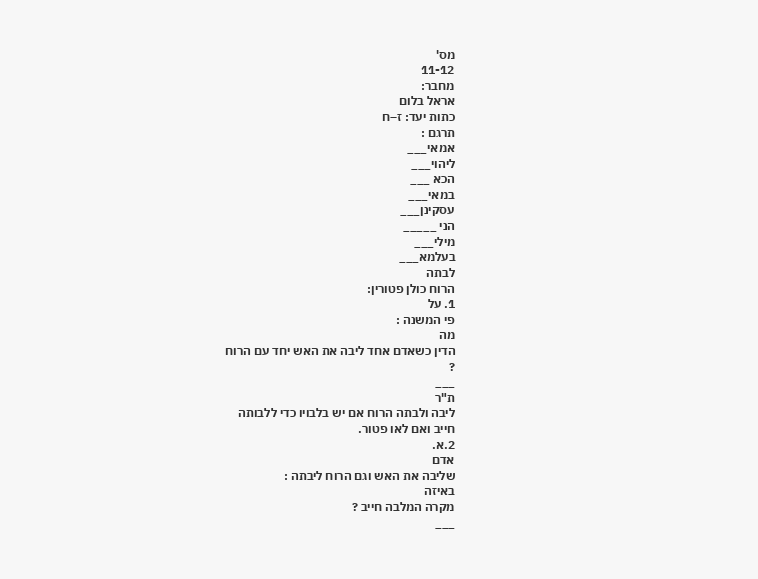מס'
11-12
מחבר:
אראל בלום
כתות יעד: ז–ח
תרגם :
אמאי___
ליהוי___
הכא ___
במאי___
עסקינן___
הני _____
מילי___
בעלמא___
לבתה
הרוח כולן פטורין:
1. על
פי המשנה :
מה
הדין כשאדם אחד ליבה את האש יחד עם הרוח
?
___
ת"ר
ליבה ולבתה הרוח אם יש בלבויו כדי ללבותה
חייב ואם לאו פטור.
2.א.
אדם
שליבה את האש וגם הרוח ליבתה :
באיזה
מקרה המלבה חייב ?
___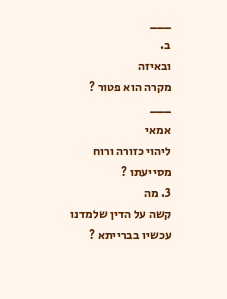___
ב.
ובאיזה
מקרה הוא פטור ?
___
אמאי
ליהוי כזורה ורוח מסייעתו ?
3. מה
קשה על הדין שלמדנו עכשיו בברייתא ?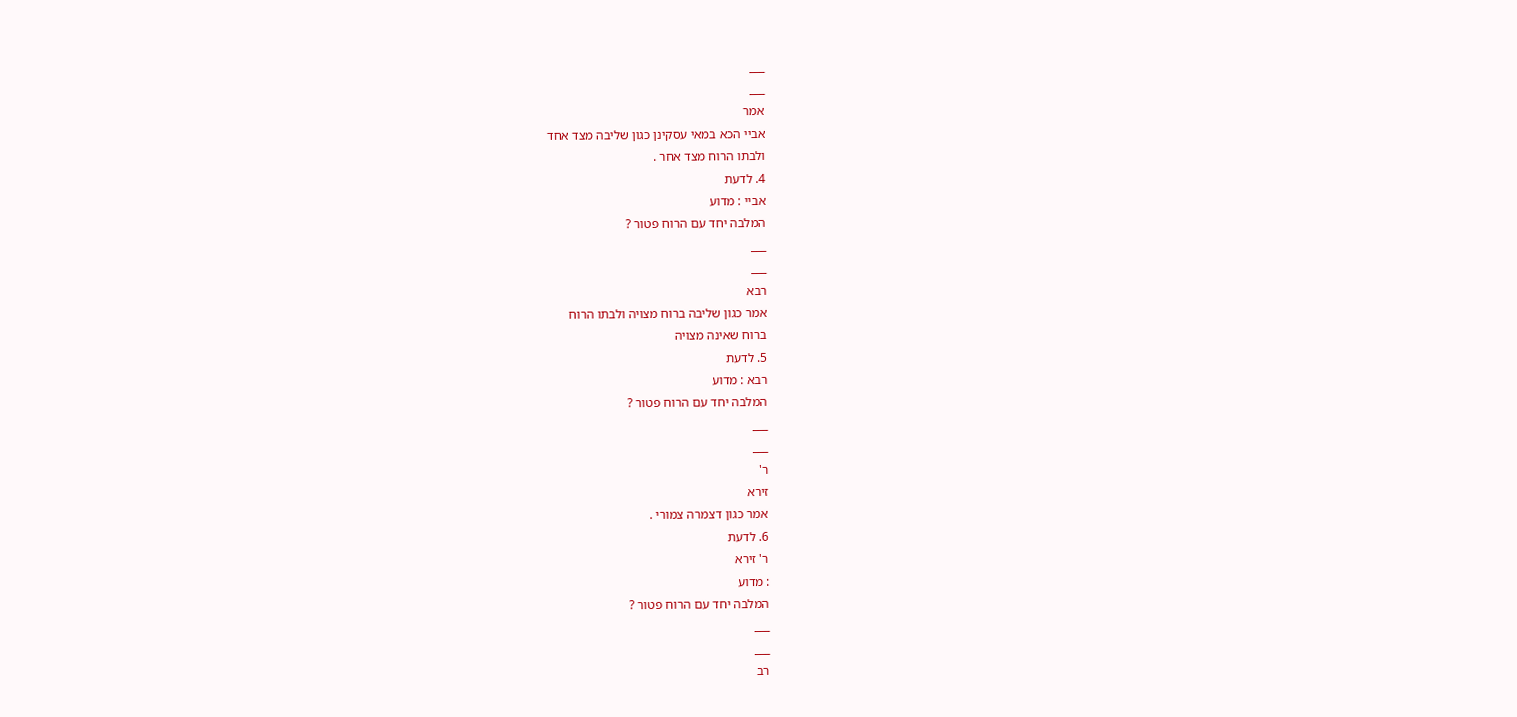___
___
אמר
אביי הכא במאי עסקינן כגון שליבה מצד אחד
ולבתו הרוח מצד אחר .
4. לדעת
אביי : מדוע
המלבה יחד עם הרוח פטור ?
___
___
רבא
אמר כגון שליבה ברוח מצויה ולבתו הרוח
ברוח שאינה מצויה
5. לדעת
רבא : מדוע
המלבה יחד עם הרוח פטור ?
___
___
ר'
זירא
אמר כגון דצמרה צמורי .
6. לדעת
ר' זירא
: מדוע
המלבה יחד עם הרוח פטור ?
___
___
רב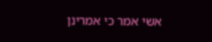אשי אמר כי אמרינן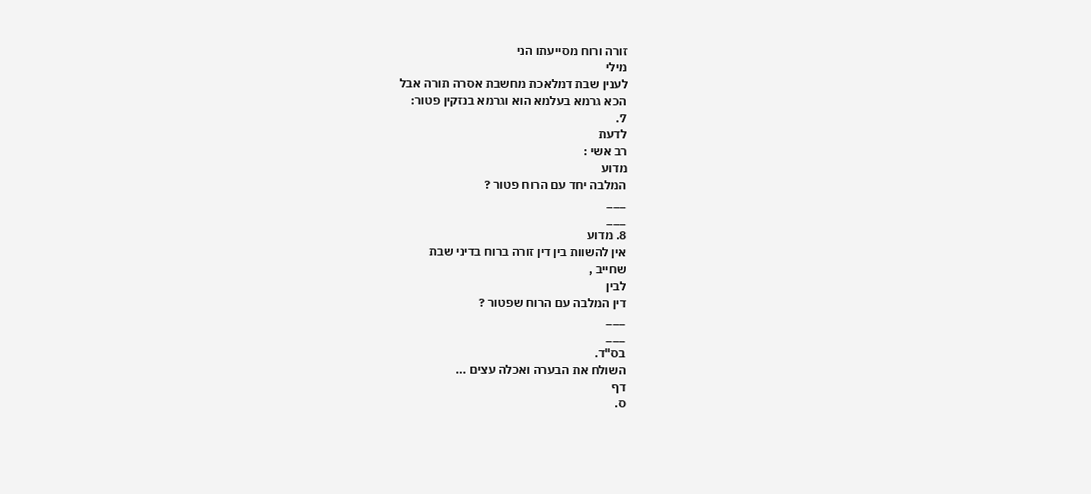זורה ורוח מסייעתו הני
מילי
לענין שבת דמלאכת מחשבת אסרה תורה אבל
הכא גרמא בעלמא הוא וגרמא בנזקין פטור:
7.
לדעת
רב אשי :
מדוע
המלבה יחד עם הרוח פטור ?
___
___
8. מדוע
אין להשוות בין דין זורה ברוח בדיני שבת
שחייב ,
לבין
דין המלבה עם הרוח שפטור ?
___
___
בס"ד.
השולח את הבערה ואכלה עצים …
דף
ס.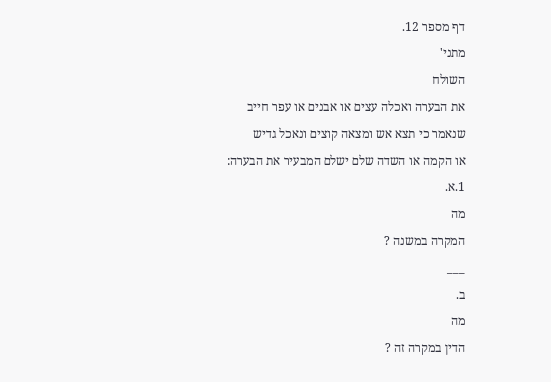דף מספר 12.
מתני'
השולח
את הבערה ואכלה עצים או אבנים או עפר חייב
שנאמר כי תצא אש ומצאה קוצים ונאכל גדיש
או הקמה או השדה שלם ישלם המבעיר את הבערה:
1.א.
מה
המקרה במשנה ?
___
ב.
מה
הדין במקרה זה ?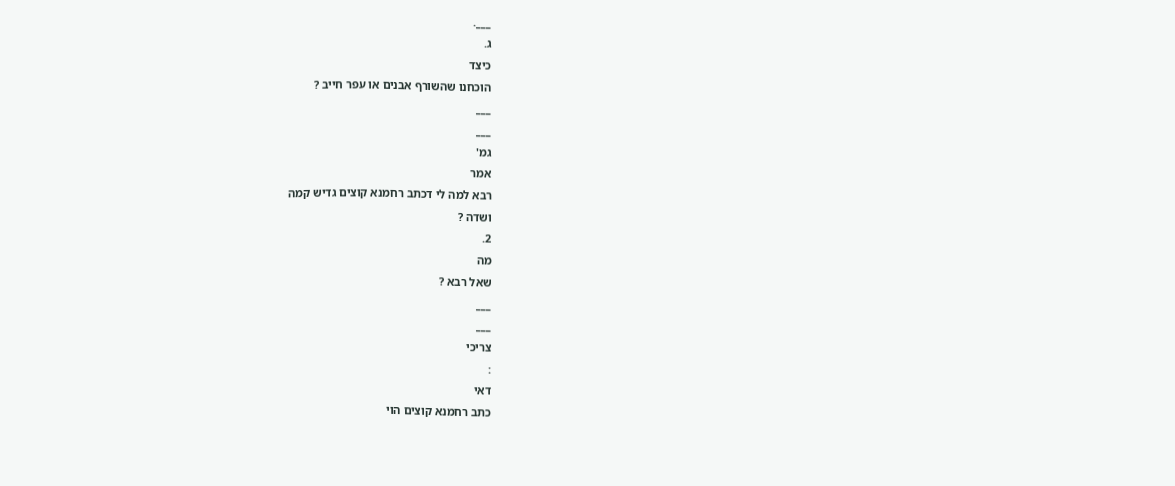___.
ג.
כיצד
הוכחנו שהשורף אבנים או עפר חייב ?
___
___
גמ'
אמר
רבא למה לי דכתב רחמנא קוצים גדיש קמה
ושדה ?
2.
מה
שאל רבא ?
___
___
צריכי
:
דאי
כתב רחמנא קוצים הוי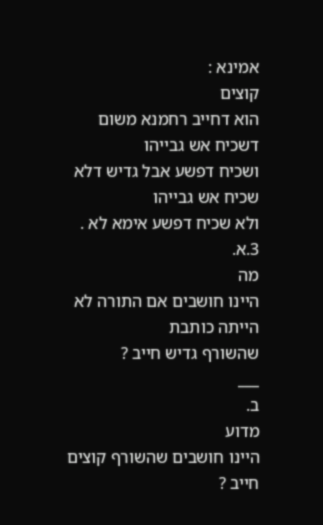אמינא :
קוצים
הוא דחייב רחמנא משום דשכיח אש גבייהו
ושכיח דפשע אבל גדיש דלא שכיח אש גבייהו
ולא שכיח דפשע אימא לא .
3.א.
מה
היינו חושבים אם התורה לא הייתה כותבת
שהשורף גדיש חייב ?
___
ב.
מדוע
היינו חושבים שהשורף קוצים חייב ?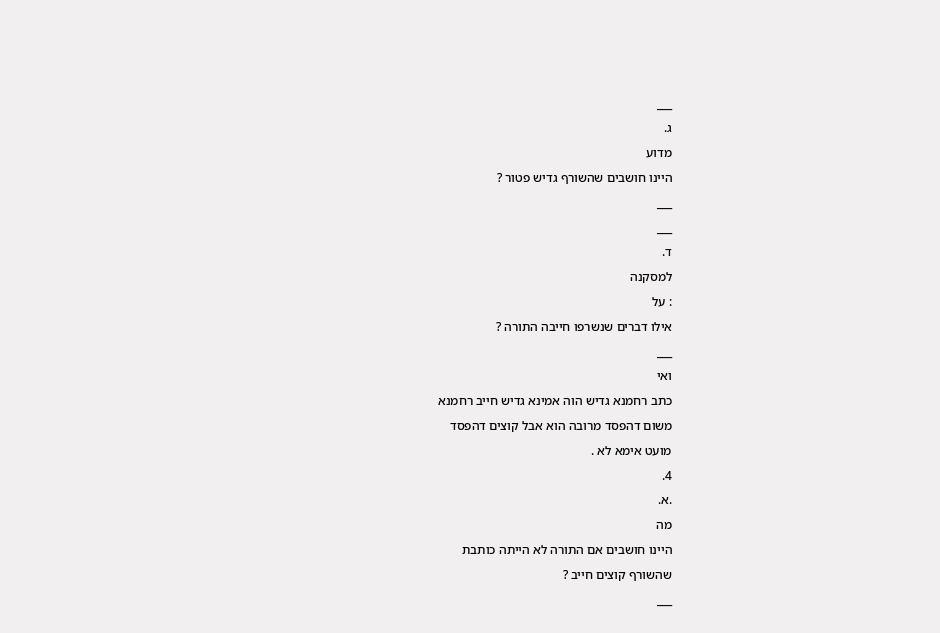___
ג.
מדוע
היינו חושבים שהשורף גדיש פטור ?
___
___
ד.
למסקנה
: על
אילו דברים שנשרפו חייבה התורה ?
___
ואי
כתב רחמנא גדיש הוה אמינא גדיש חייב רחמנא
משום דהפסד מרובה הוא אבל קוצים דהפסד
מועט אימא לא .
4.
.א.
מה
היינו חושבים אם התורה לא הייתה כותבת
שהשורף קוצים חייב ?
___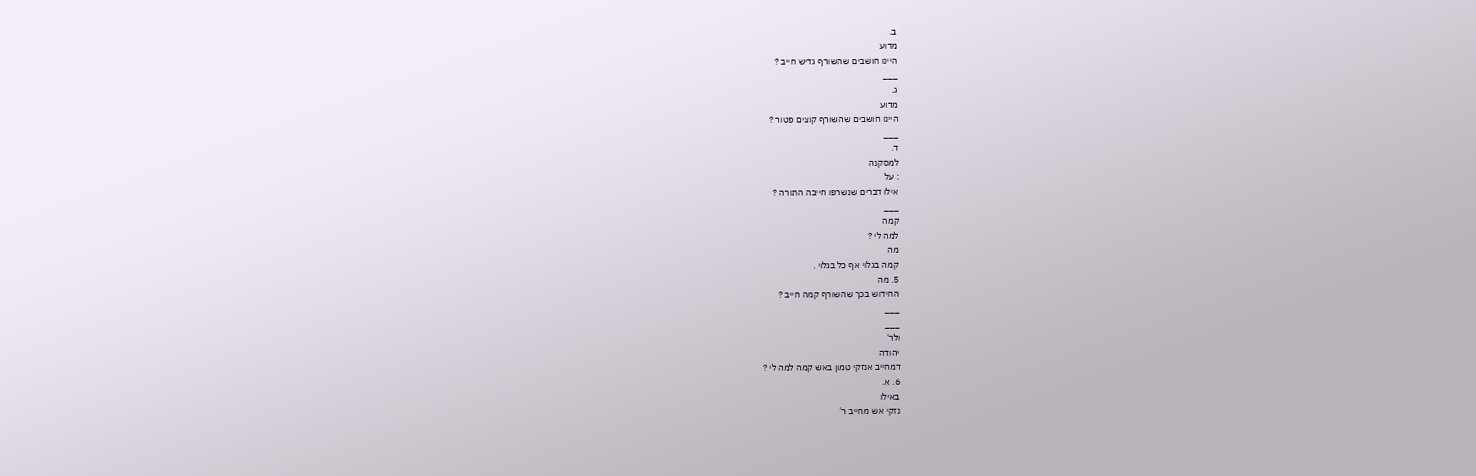ב.
מדוע
היינו חושבים שהשורף גדיש חייב ?
___
ג.
מדוע
היינו חושבים שהשורף קוצים פטור ?
___
ד.
למסקנה
: על
אילו דברים שנשרפו חייבה התורה ?
___
קמה
למה לי ?
מה
קמה בגלוי אף כל בגלוי .
5. מה
החידוש בכך שהשורף קמה חייב ?
___
___
ולר'
יהודה
דמחייב אנזקי טמון באש קמה למה לי ?
6. א.
באילו
נזקי אש מחייב ר'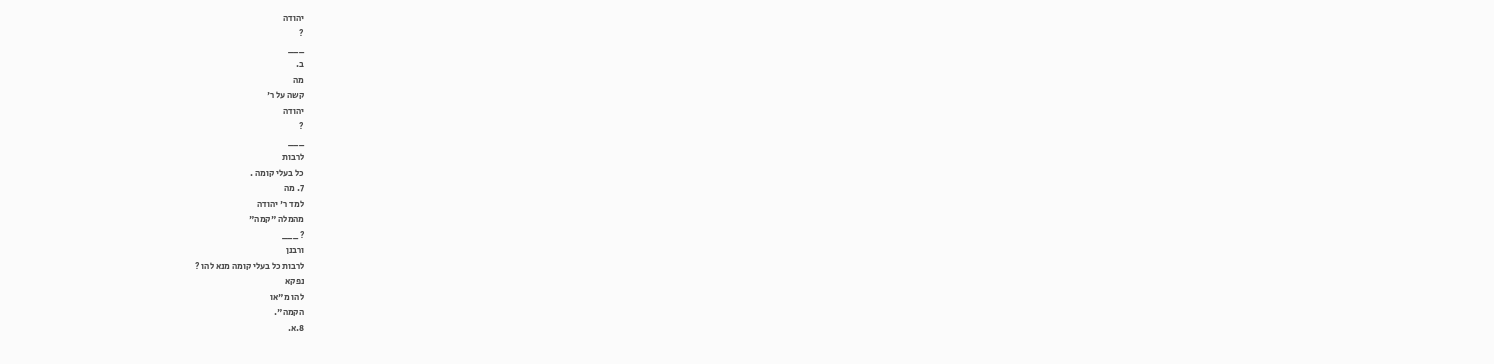יהודה
?
___
ב.
מה
קשה על ר'
יהודה
?
___
לרבות
כל בעלי קומה .
7. מה
למד ר' יהודה
מהמלה "קמה"
? ___
ורבנן
לרבות כל בעלי קומה מנא להו ?
נפקא
להו מ"או
הקמה".
8.א.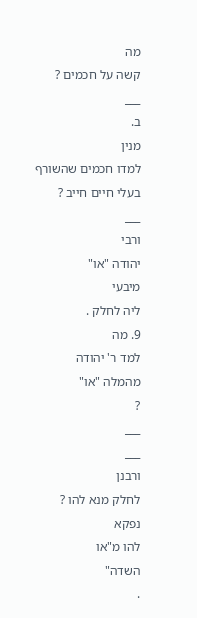מה
קשה על חכמים ?
___
ב.
מנין
למדו חכמים שהשורף בעלי חיים חייב ?
___
ורבי
יהודה "או"
מיבעי
ליה לחלק .
9. מה
למד ר' יהודה
מהמלה "או"
?
___
___
ורבנן
לחלק מנא להו ?
נפקא
להו מ"או
השדה"
.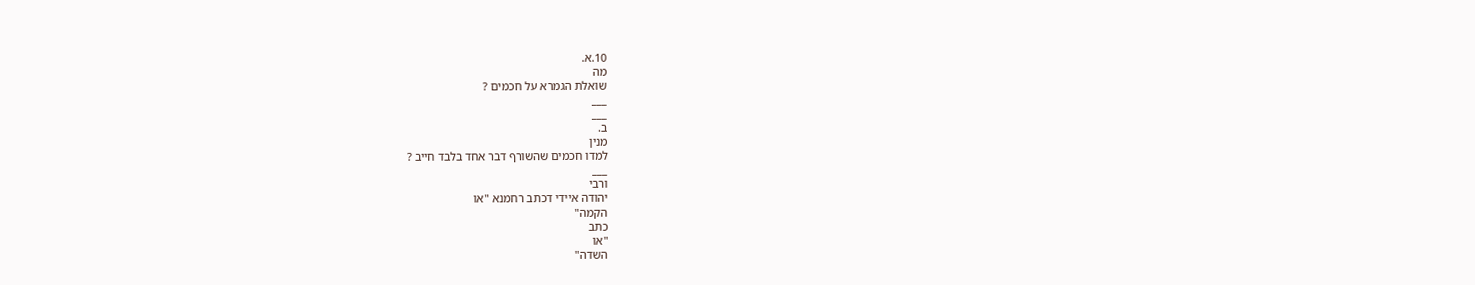10.א.
מה
שואלת הגמרא על חכמים ?
___
___
ב.
מנין
למדו חכמים שהשורף דבר אחד בלבד חייב ?
___
ורבי
יהודה איידי דכתב רחמנא "או
הקמה"
כתב
"או
השדה"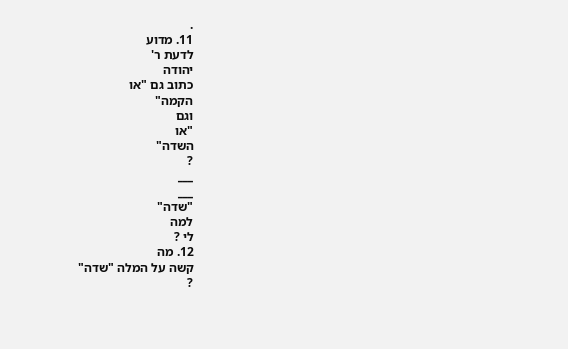.
11. מדוע
לדעת ר'
יהודה
כתוב גם "או
הקמה"
וגם
"או
השדה"
?
___
___
"שדה"
למה
לי ?
12. מה
קשה על המלה "שדה"
?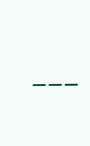___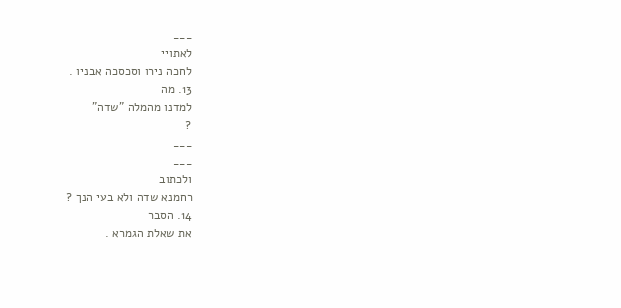___
לאתויי
לחכה נירו וסכסכה אבניו .
13. מה
למדנו מהמלה "שדה"
?
___
___
ולכתוב
רחמנא שדה ולא בעי הנך ?
14. הסבר
את שאלת הגמרא .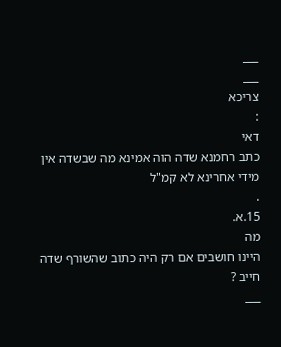___
___
צריכא
:
דאי
כתב רחמנא שדה הוה אמינא מה שבשדה אין
מידי אחרינא לא קמ"ל
.
15.א.
מה
היינו חושבים אם רק היה כתוב שהשורף שדה
חייב ?
___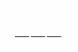___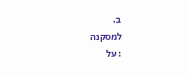ב.
למסקנה
: על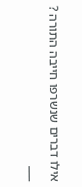אילו דברים שנשרפו חייבה התורה ?
___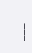___